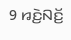9 ꤙꤢꤧ꤬ꤡꤢꤩ꤬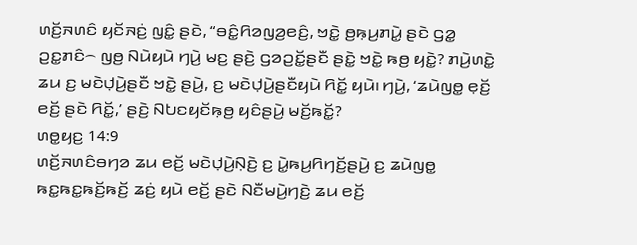ꤛꤢꤩ꤬ꤏꤛꤢꤨ ꤟꤢꤩꤏꤢꤦ꤬ ꤜꤢꤨ꤭ ꤔꤢꤧ, “ꤋꤢꤨ꤭ꤖꤤꤜꤤ꤬ꤕꤢꤨ꤬, ꤠꤢꤧ꤭ ꤥ꤬ꤒ꤫ꤣ꤬ꤊꤣꤧ꤭ ꤔꤢꤧ ꤞꤤ꤭ ꤑꤢ꤭ꤊꤢꤨ꤮ ꤜꤥ꤬ ꤡꤣꤧꤟꤣꤧ ꤚꤣꤧ꤬ ꤗꤢ꤬ ꤔꤢꤧ꤬ ꤞꤤꤑꤢꤩ꤭ꤔꤢꤪ ꤔꤢꤧ꤭ ꤠꤢꤧ꤭ ꤒꤥ꤬ ꤟꤢꤧ꤭? ꤊꤣꤧ꤬ꤛꤢꤧ꤭ ꤘꤣ ꤢ꤬ ꤗꤢꤧꤓ꤫ꤣꤧ꤬ꤔꤢꤪ ꤠꤢꤧ꤭ ꤔꤣꤧ꤬, ꤢ꤬ ꤗꤢꤧꤓ꤫ꤣꤧ꤬ꤔꤢꤪꤟꤣꤧ ꤖꤢꤩ꤭ ꤟꤣꤧ꤯ ꤚꤣꤧ꤬, ‘ꤘꤣꤧꤜꤥ꤭ ꤕ꤫ꤢꤩ꤬ ꤕꤢꤩ꤬ ꤔꤢꤧ ꤖꤢꤩ꤭,’ ꤔꤢꤧ꤬ ꤡꤝꤢꤟꤢꤩꤒ꤫ꤥ꤬ ꤟꤢꤨꤔꤣꤧ꤬ ꤗꤢꤩ꤬ꤒꤢꤩ꤭?
ꤛꤥ꤭ꤟꤢ꤬ 14:9
ꤛꤢꤩ꤬ꤏꤛꤢꤨꤋꤚꤤ ꤘꤣ ꤕꤢꤩ꤬ ꤗꤢꤧꤓ꤫ꤣꤧ꤬ꤡ꤫ꤢꤧ꤬ ꤢ꤬ ꤣꤧ꤭ꤒꤣ꤬ꤖꤚꤢꤩ꤬ꤔꤣꤧ꤬ ꤢ꤬ ꤘꤣꤧꤜꤥ꤭ ꤒꤢ꤭ꤒꤢ꤭ꤒꤢꤩ꤬ꤒꤢꤩ꤬ ꤘꤢꤦ꤬ ꤟꤣꤧ ꤕꤢꤩ꤬ ꤔꤢꤧ ꤡꤢꤪꤗꤣꤧ꤬ꤚꤢꤧ꤬ ꤘꤣ ꤕꤢꤩ꤬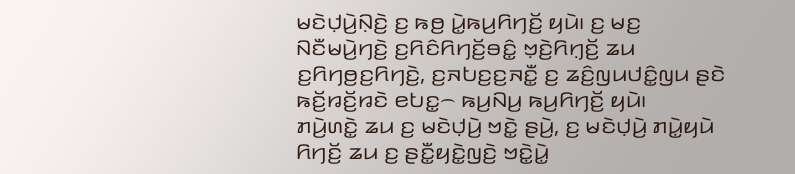ꤗꤢꤧꤓ꤫ꤣꤧ꤬ꤡ꤫ꤢꤧ꤬ ꤢ꤬ ꤒꤥ꤬ ꤣꤧ꤭ꤒꤣ꤬ꤖꤚꤢꤩ꤬ ꤟꤣꤧ꤯ ꤢ꤬ ꤗꤢ꤬ ꤡꤢꤪꤗꤣꤧ꤬ꤚꤢꤧ꤬ ꤢ꤬ꤖꤢꤨꤖꤚꤢꤩ꤬ꤋꤢꤨ꤭ ꤠ꤫ꤢꤧ꤬ꤖꤚ꤫ꤢꤩ꤬ ꤘꤣ ꤢ꤬ꤖꤚꤥ꤬ꤢ꤬ꤖꤚꤢꤧ꤬, ꤢ꤬ꤏꤝꤢ꤬ꤢ꤬ꤏꤢꤪ꤭ ꤢ꤬ ꤘꤢꤨ꤬ꤜꤣꤓꤢꤨ꤭ꤜꤣ ꤔꤢꤧ ꤒꤢꤩ꤬ꤙꤢꤩ꤬ꤙꤢꤧ ꤕꤝꤢ꤭꤮ ꤒꤣ꤬ꤡꤣ꤬ ꤒꤣ꤬ꤖꤚꤢꤩ꤬ ꤟꤣꤧ꤯
ꤊꤣꤧ꤬ꤛꤢꤧ꤭ ꤘꤣ ꤢ꤬ ꤗꤢꤧꤓ꤫ꤣꤧ꤬ ꤠꤢꤧ꤭ ꤔꤣꤧ꤬, ꤢ꤬ ꤗꤢꤧꤓ꤫ꤣꤧ꤬ ꤊꤣꤧ꤭ꤟꤣꤧ ꤖꤚꤢꤩ꤬ ꤘꤣ ꤢ꤬ ꤔꤢꤪ꤭ꤟꤢꤧ꤭ꤜꤢꤧ꤬ ꤠꤢꤧ꤭ꤣꤧ꤭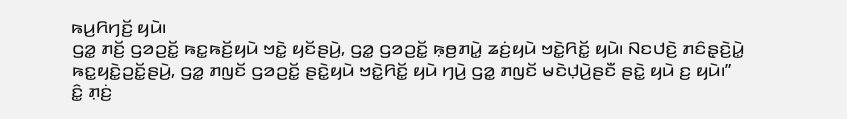ꤒꤣ꤬ꤖꤚꤢꤩ꤬ ꤟꤣꤧ꤯
ꤞꤤ꤭ ꤊꤢꤩ꤬ ꤞꤤꤑꤢꤩ꤭ ꤒꤢ꤭ꤒꤢꤩ꤬ꤟꤣꤧ ꤠꤢꤧ꤭ ꤟꤢꤩꤔꤣꤧ꤬, ꤞꤤ꤭ ꤞꤤꤑꤢꤩ꤭ ꤒ꤫ꤥ꤬ꤊꤣꤧ꤭ ꤘꤢꤦ꤬ꤟꤣꤧ ꤠꤢꤧ꤭ꤖꤢꤩ꤭ ꤟꤣꤧ꤯ ꤡꤢꤓꤢꤧ꤬ ꤊꤢꤨꤔ꤫ꤢꤧ꤬ꤣꤧ꤭ ꤒꤢ꤭ꤟꤢꤧ꤭ꤑꤢꤩ꤭ꤔꤣꤧ꤬, ꤞꤤ꤭ ꤊꤜꤢꤩ ꤞꤤꤑꤢꤩ꤭ ꤔꤢꤧ꤭ꤟꤣꤧ ꤠꤢꤧ꤭ꤖꤢꤩ꤭ ꤟꤣꤧ ꤚꤣꤧ꤬ ꤞꤤ꤭ ꤊꤜꤢꤩ ꤗꤢꤧꤓ꤫ꤣꤧ꤬ꤔꤢꤪ ꤔꤢꤧ꤭ ꤟꤣꤧ ꤢ꤬ ꤟꤣꤧ꤯”
ꤢꤨ꤭ ꤊ꤫ꤢꤦ꤬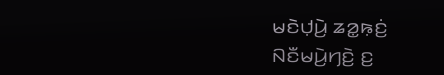ꤗꤢꤧꤓ꤫ꤣꤧ꤬ ꤘꤤ꤭ꤒ꤫ꤢꤦ꤬ ꤡꤢꤪꤗꤣꤧ꤬ꤚꤢꤧ꤬ ꤢ꤬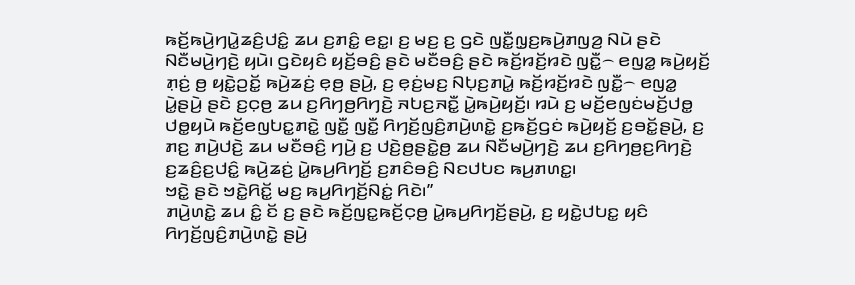ꤒꤢꤩ꤬ꤒꤣꤧ꤬ꤚꤣꤧ꤭ꤘꤢꤨ꤬ꤓꤢꤨ꤭ ꤘꤣ ꤢ꤬ꤊꤢꤨ꤭ ꤕꤢ꤭꤯ ꤢ꤬ ꤗꤢ꤬ ꤢ꤬ ꤞꤢꤧ ꤜꤢꤪ꤭ꤜ꤫ꤢ꤬ꤒꤣꤧ꤬ꤊꤜꤤ꤬ ꤡꤣꤧ ꤔꤢꤧ ꤡꤢꤪꤗꤣꤧ꤬ꤚꤢꤧ꤬ ꤟꤣꤧ꤯ ꤞꤢꤧꤟꤢꤨ ꤟꤢꤩ꤬ꤋꤢꤨ꤬ ꤔꤢꤧ ꤗꤢꤪꤋꤢꤨ꤬ ꤔꤢꤧ ꤒꤢꤩ꤬ꤙꤢꤩ꤬ꤙꤢꤧ ꤜꤢꤪ꤭꤮ ꤕꤜꤤ꤭ ꤒꤣꤧ꤬ꤟꤢꤩ꤬ ꤊ꤫ꤢꤦ꤬ ꤥ꤬ ꤟꤢꤧ꤭ꤑꤢꤩ꤭ ꤒꤣꤧ꤬ꤘꤢꤦ꤬ ꤕ꤫ꤥ꤬ ꤔꤣꤧ꤬, ꤢ꤬ ꤕ꤫ꤢꤦ꤬ꤗꤢ꤬ ꤡꤝ꤫ꤢ꤬ꤊꤣꤧ꤭ ꤒꤢꤩ꤬ꤙꤢꤩ꤬ꤙꤢꤧ ꤜꤢꤪ꤭꤮ ꤕꤜꤤ꤭ ꤣꤧ꤭ꤔꤣꤧ꤬ ꤔꤢꤧ ꤢ꤬ꤍ꤫ꤥ꤬ ꤘꤣ ꤢ꤬ꤖꤚꤥ꤬ꤖꤚꤢꤧ꤬ ꤏꤝꤢ꤬ꤏꤢꤪ꤭ ꤣꤧ꤭ꤒꤣꤧ꤬ꤟꤢꤩ꤬꤯ ꤙꤣꤧ ꤢ꤬ ꤗꤢꤩ꤬ꤕꤜꤢꤦꤗꤢꤩ꤬ꤓꤥ꤭ ꤓꤥ꤭ꤟꤣꤧ ꤒꤢꤩ꤬ꤕꤜꤝꤢ꤭ꤊꤢꤧ꤭ ꤜꤢꤪ꤭ ꤜꤢꤪ꤭ ꤖꤚꤢꤩ꤬ꤜꤢꤨ꤬ꤊꤣꤧ꤬ꤛꤢꤧ꤭ ꤢ꤬ꤒꤢꤩ꤬ꤞꤢꤦ ꤒꤣꤧ꤬ꤟꤢꤩ꤬ ꤢ꤬ꤋꤢꤩ꤭ꤔꤣꤧ꤬, ꤢ꤬ ꤊꤢ꤬ ꤊꤣꤧ꤬ꤓꤢꤧ꤬ ꤘꤣ ꤗꤢꤪꤋꤢꤨ꤬ ꤚꤣꤧ꤬ ꤢ꤬ ꤓꤢꤧ꤬ꤥ꤬ꤔꤢꤧ꤭ꤥ꤬ ꤘꤣ ꤡꤢꤪꤗꤣꤧ꤬ꤚꤢꤧ꤬ ꤘꤣ ꤢ꤬ꤖꤚꤥ꤬ꤢ꤬ꤖꤚꤢꤧ꤬ ꤢ꤬ꤘꤢꤨ꤬ꤢ꤬ꤓꤢꤨ꤭ ꤒꤣꤧ꤬ꤘꤢꤦ꤬ ꤣꤧ꤭ꤒꤣ꤬ꤖꤚꤢꤩ꤬ ꤢ꤬ꤊꤢꤨꤋꤢꤨ꤬ ꤡꤢꤓꤝꤢ ꤒꤣ꤬ꤊꤛꤢ꤭꤯
ꤠꤢꤧ꤭ ꤔꤢꤧ ꤠꤢꤧ꤭ꤖꤢꤩ꤭ ꤗꤢ꤬ ꤒꤣ꤬ꤖꤚꤢꤩ꤬ꤡꤢꤦ꤭ ꤖꤢꤧ꤯”
ꤊꤣꤧ꤬ꤛꤢꤧ꤭ ꤘꤣ ꤢꤨ꤭ ꤢꤩ ꤢ꤬ ꤔꤢꤧ ꤒꤢꤩ꤬ꤜꤢ꤭ꤒꤢꤩ꤬ꤍ꤫ꤥ꤬ ꤣꤧ꤭ꤒꤣ꤬ꤖꤚꤢꤩ꤬ꤔꤣꤧ꤬, ꤢ꤬ ꤟꤢꤧ꤭ꤓꤝꤢ꤭ ꤟꤢꤨ ꤖꤚꤢꤩ꤬ꤜꤢꤨ꤬ꤊꤣꤧ꤬ꤛꤢꤧ꤭ ꤔꤣꤧ꤬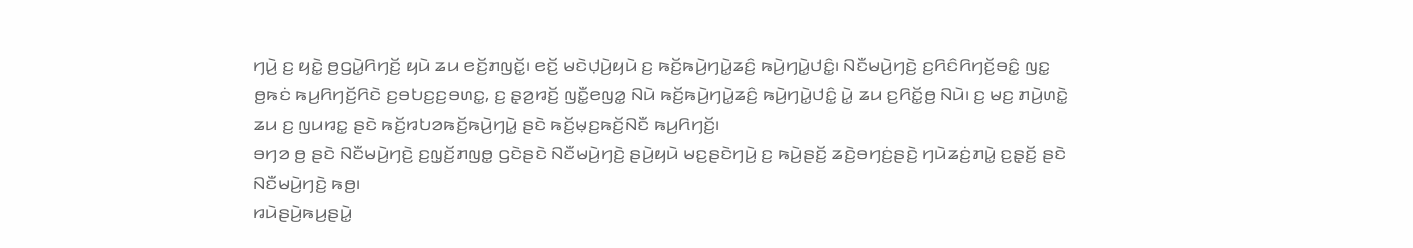ꤚꤣꤧ꤬ ꤢ꤬ ꤟꤢꤧ꤭ ꤥ꤬ꤞꤣꤧ꤭ꤖꤚꤢꤩ꤬ ꤟꤣꤧ ꤘꤣ ꤕꤢꤩ꤬ꤊꤜꤢꤩ꤭꤯ ꤕꤢꤩ꤬ ꤗꤢꤧꤓ꤫ꤣꤧ꤬ꤟꤣꤧ ꤢ꤬ ꤒꤢꤩ꤬ꤒꤣꤧ꤬ꤚꤣꤧ꤭ꤘꤢꤨ꤬ ꤒꤣꤧ꤬ꤚꤣꤧ꤭ꤓꤢꤨ꤭꤯ ꤡꤢꤪꤗꤣꤧ꤬ꤚꤢꤧ꤬ ꤢ꤬ꤖꤢꤨꤖꤚꤢꤩ꤬ꤋꤢꤨ꤭ ꤜꤢ꤭ ꤥ꤬ꤒꤢꤦ ꤒꤣ꤬ꤖꤚꤢꤩ꤬ꤖꤢꤧ ꤢ꤬ꤋꤝꤢ꤬ꤢ꤬ꤋꤛꤢ꤭, ꤢ꤬ ꤔ꤫ꤤ꤬ꤙꤢꤩ꤬ ꤜꤢꤪ꤭ꤕꤜꤤ꤭ ꤡꤣꤧ ꤒꤢꤩ꤬ꤒꤣꤧ꤬ꤚꤣꤧ꤭ꤘꤢꤨ꤬ ꤒꤣꤧ꤬ꤚꤣꤧ꤭ꤓꤢꤨ꤭ ꤣꤧ꤭ ꤘꤣ ꤢ꤬ꤖꤢꤩ꤭ꤥ꤬ ꤡꤣꤧ꤯ ꤢ꤬ ꤗꤢ꤬ ꤊꤣꤧ꤬ꤛꤢꤧ꤭ ꤘꤣ ꤢ꤬ ꤜꤣꤙꤢ꤭ ꤔꤢꤧ ꤒꤢꤩ꤬ꤙꤝꤤꤒꤢꤩ꤬ꤒꤣꤧ꤬ꤚꤣꤧ꤭ ꤔꤢꤧ ꤒꤢꤩ꤬ꤗ꤫ꤢ꤬ꤒꤢꤩ꤬ꤡꤢꤪ ꤒꤣ꤬ꤖꤚꤢꤩ꤬꤯
ꤋꤚꤤ ꤥ꤬ ꤔꤢꤧ ꤡꤢꤪꤗꤣꤧ꤬ꤚꤢꤧ꤬ ꤢ꤬ꤜ꤫ꤢꤩ꤬ꤊꤜꤥ꤭ ꤞꤢꤧꤔꤢꤧ ꤡꤢꤪꤗꤣꤧ꤬ꤚꤢꤧ꤬ ꤔꤣꤧ꤬ꤟꤣꤧ ꤗꤢ꤬ꤔꤢꤧꤚꤣꤧ꤬ ꤢ꤬ ꤒꤣꤧ꤬ꤔꤢꤩ꤬ ꤘꤢꤧ꤬ꤋꤚꤢꤦ꤬ꤔꤢꤧ꤬ ꤚꤣꤧꤘꤢꤦ꤬ꤊꤣꤧ꤭ ꤢ꤬ꤔ꤫ꤢꤩ꤬ ꤔꤢꤧ ꤡꤢꤪꤗꤣꤧ꤬ꤚꤢꤧ꤬ ꤒꤥ꤬꤯
ꤙꤣꤧꤔꤣꤧ꤬ꤒꤣ꤬ꤔꤣꤧ꤭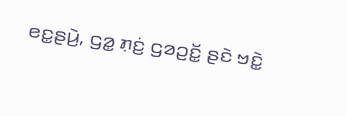ꤕꤢ꤭ꤔꤣꤧ꤬, ꤞꤤ꤭ ꤊ꤫ꤢꤦ꤬ ꤞꤤꤑꤢꤩ꤭ ꤔꤢꤧ ꤠꤢꤧ꤭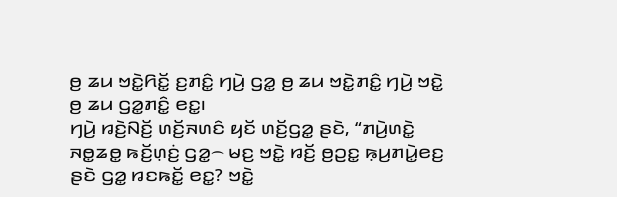ꤥ꤬ ꤘꤣ ꤠꤢꤧ꤭ꤖꤢꤩ꤭ ꤢ꤬ꤊꤢꤨ꤭ ꤚꤣꤧ꤬ ꤞꤤ꤭ ꤥ꤬ ꤘꤣ ꤠꤢꤧ꤭ꤊꤢꤨ꤭ ꤚꤣꤧ꤬ ꤠꤢꤧ꤭ ꤥ꤬ ꤘꤣ ꤞꤤ꤭ꤊꤢꤨ꤭ ꤕꤢ꤭꤯
ꤚꤣꤧ꤬ ꤙꤢꤧ꤬ꤡꤢꤩ꤬ ꤛꤢꤩ꤬ꤏꤛꤢꤨ ꤟꤢꤩ ꤛꤢꤩ꤬ꤞꤤ꤭ ꤔꤢꤧ, “ꤊꤣꤧ꤬ꤛꤢꤧ꤭ ꤏꤥ꤭ꤘꤥ꤭ ꤒꤢꤩ꤬ꤛ꤫ꤢꤦ꤬ ꤞꤤ꤭꤮ ꤗꤢ꤬ ꤠꤢꤧ꤭ ꤙꤢꤩ꤬ ꤥ꤬ꤑꤢ꤭ ꤒ꤫ꤣ꤬ꤊꤣꤧ꤭ꤕꤢ꤬ ꤔꤢꤧ ꤞꤤ꤭ ꤙꤢꤒꤢꤩ꤭ ꤕꤢ꤭? ꤠꤢꤧ꤭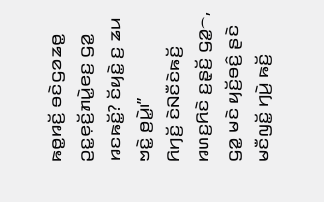ꤒꤥ꤭ꤙꤢꤩ꤬ ꤋꤢꤧꤞꤤꤘꤥ꤭ ꤑꤢ꤭ꤕ꤫ꤢꤩ꤬ꤊꤣꤧ꤭ꤕꤢ꤬ ꤞꤤ꤭ ꤙꤢꤒꤢꤩ꤭? ꤢꤩꤟꤢꤧ꤭ ꤢ꤬ ꤘꤣ ꤠꤢꤧ꤭ ꤥ꤬ꤣꤧ꤭꤯”
ꤖꤚꤢꤩ꤬ ꤢꤧꤡꤢꤪꤢꤧꤒꤢꤩ꤬ ꤙꤛꤢ꤬ꤖꤢꤧ ꤢ꤬ꤔ꤫ꤢꤩ꤬ ꤞꤤ꤭꤮, ꤞꤤ꤭ ꤗꤢꤧ ꤟꤢꤩ꤬ꤋꤢꤨ꤬ ꤔꤢꤧ ꤗꤢꤪꤜꤢꤩ꤭ ꤚꤣꤧ꤬ ꤒꤢꤩ꤬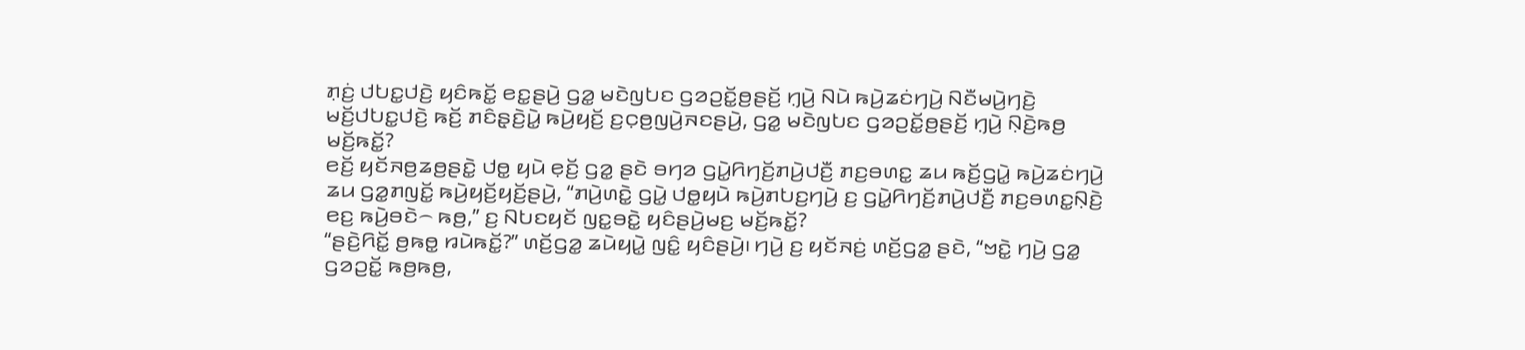ꤊ꤫ꤢꤦ꤬ ꤓꤝꤢ꤭ꤓꤢꤧ꤬ ꤟꤢꤨꤒꤢꤩ꤭ ꤕꤢ꤭ꤔꤣꤧ꤬ ꤞꤤ꤭ ꤗꤢꤧꤜꤝꤢ ꤞꤤꤑꤢꤩ꤭ꤥ꤬ꤔꤢꤩ꤬ ꤚ꤫ꤣꤧ꤬ ꤡꤣꤧ ꤒꤣꤧ꤬ꤘꤢꤦꤚꤣꤧ꤬ ꤡꤢꤪꤗꤣꤧ꤬ꤚꤢꤧ꤬ ꤗꤢꤩ꤬ꤓꤝꤢ꤭ꤓꤢꤧ꤬ ꤒꤢꤩ꤬ ꤊꤢꤨꤔ꤫ꤢꤧ꤬ꤣꤧ꤭ ꤒꤣꤧ꤬ꤟꤢꤩ꤬ ꤢ꤬ꤍ꤫ꤥ꤬ꤜꤣꤧ꤬ꤏꤢꤔꤣꤧ꤬, ꤞꤤ꤭ ꤗꤢꤧꤜꤝꤢ ꤞꤤꤑꤢꤩ꤭ꤥ꤬ꤔꤢꤩ꤬ ꤚ꤫ꤣꤧ꤬ ꤡ꤫ꤢꤧ꤬ꤒꤥ꤬ ꤗꤢꤩ꤬ꤒꤢꤩ꤭?
ꤕꤢꤩ꤬ ꤟꤢꤩꤏꤥ꤬ꤘꤥ꤬ꤔꤢꤧ꤭ ꤓꤥ꤭ ꤟꤣꤧ ꤕ꤫ꤢꤩ꤬ ꤞꤤ꤭ ꤔꤢꤧ ꤋꤚꤤ ꤞꤣꤧ꤭ꤖꤚꤢꤩ꤬ꤊꤣꤧ꤬ꤓꤢꤪ꤬ ꤊꤢ꤬ꤋꤛꤢ꤭ ꤘꤣ ꤒꤢꤩ꤬ꤞꤣꤧ꤭ ꤒꤣꤧ꤬ꤘꤢꤦꤚꤣꤧ꤬ ꤘꤣ ꤞꤤ꤭ꤊꤜꤢꤩ꤭ ꤒꤣꤧ꤬ꤟꤢꤩ꤬ꤟꤢꤩ꤬ꤔꤣꤧ꤬, “ꤊꤣꤧ꤬ꤛꤢꤧ꤭ ꤞꤣꤧ꤭ ꤓꤥ꤭ꤟꤣꤧ ꤒꤣꤧ꤬ꤊꤝꤢ꤬ꤚꤣꤧ꤬ ꤢ꤬ ꤞꤣꤧ꤭ꤖꤚꤢꤩ꤬ꤊꤣꤧ꤬ꤓꤢꤪ꤬ ꤊꤢ꤬ꤋꤛꤢ꤭ꤡ꤫ꤢꤧ꤬ ꤕꤢ꤬ ꤒꤣꤧ꤬ꤋꤢꤧ꤮ ꤒꤥ꤬,” ꤢ꤬ ꤡꤝꤢꤟꤢꤩ ꤜꤢ꤭ꤋꤢꤧ꤭ ꤟꤢꤨꤔꤣꤧ꤬ꤗꤢ꤬ ꤗꤢꤩ꤬ꤒꤢꤩ꤭?
“ꤔꤢꤧ꤬ꤖꤢꤩ꤭ ꤥ꤬ꤒꤥ꤭ ꤙꤣꤧꤒꤢꤩ꤭?” ꤛꤢꤩ꤬ꤞꤤ꤭ ꤘꤣꤧꤟꤣꤧ꤭ ꤜꤢꤨ꤭ ꤟꤢꤨꤔꤣꤧ꤬꤯ ꤚꤣꤧ꤬ ꤢ꤬ ꤟꤢꤩꤏꤢꤦ꤬ ꤛꤢꤩ꤬ꤞꤤ꤭ ꤔꤢꤧ, “ꤠꤢꤧ꤭ ꤚꤣꤧ꤬ ꤞꤤ꤭ ꤞꤤꤑꤢꤩ꤭ ꤒꤥ꤬ꤒꤥ꤬,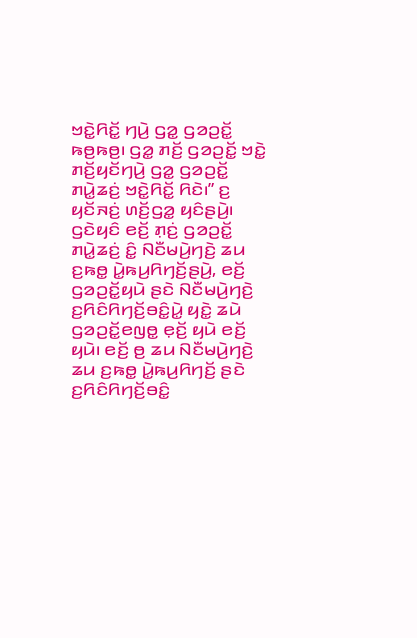ꤠꤢꤧ꤭ꤖꤢꤩ꤭ ꤚꤣꤧ꤬ ꤞꤤ꤭ ꤞꤤꤑꤢꤩ꤭ ꤒꤥ꤬ꤒꤥ꤬꤯ ꤞꤤ꤭ ꤊꤢꤩ꤬ ꤞꤤꤑꤢꤩ꤭ ꤠꤢꤧ꤭ ꤊꤢꤩ꤬ꤟꤢꤩꤚꤣꤧ꤬ ꤞꤤ꤭ ꤞꤤꤑꤢꤩ꤭ ꤊꤣꤧ꤭ꤘꤢꤦ꤬ ꤠꤢꤧ꤭ꤖꤢꤩ꤭ ꤖꤢꤧ꤯” ꤢ꤬ ꤟꤢꤩꤏꤢꤦ꤬ ꤛꤢꤩ꤬ꤞꤤ꤭ ꤟꤢꤨꤔꤣꤧ꤬꤯
ꤞꤢꤧꤟꤢꤨ ꤕꤢꤩ꤬ ꤊ꤫ꤢꤦ꤬ ꤞꤤꤑꤢꤩ꤭ ꤊꤣꤧ꤭ꤘꤢꤦ꤬ ꤢꤨ꤭ ꤡꤢꤪꤗꤣꤧ꤬ꤚꤢꤧ꤬ ꤘꤣ ꤢ꤬ꤒꤥ꤭ ꤣꤧ꤭ꤒꤣ꤬ꤖꤚꤢꤩ꤬ꤔꤣꤧ꤬, ꤕꤢꤩ꤬ ꤞꤤꤑꤢꤩ꤭ꤟꤣꤧ ꤔꤢꤧ ꤡꤢꤪꤗꤣꤧ꤬ꤚꤢꤧ꤬ ꤢ꤬ꤖꤢꤨꤖꤚꤢꤩ꤬ꤋꤢꤨ꤭ꤣꤧ꤭ ꤟꤢꤧ꤭ ꤘꤣꤧ ꤞꤤꤑꤢꤩ꤭ꤕꤜꤥ꤭ ꤕ꤫ꤢꤩ꤬ ꤟꤣꤧ ꤕꤢꤩ꤬ ꤟꤣꤧ꤯ ꤕꤢꤩ꤬ ꤥ꤬ ꤘꤣ ꤡꤢꤪꤗꤣꤧ꤬ꤚꤢꤧ꤬ ꤘꤣ ꤢ꤬ꤒꤥ꤭ ꤣꤧ꤭ꤒꤣ꤬ꤖꤚꤢꤩ꤬ ꤔꤢꤧ ꤢ꤬ꤖꤢꤨꤖꤚꤢꤩ꤬ꤋꤢꤨ꤭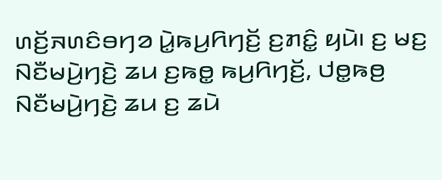ꤛꤢꤩ꤬ꤏꤛꤢꤨꤋꤚꤤ ꤣꤧ꤭ꤒꤣ꤬ꤖꤚꤢꤩ꤬ ꤢ꤬ꤊꤢꤨ꤭ ꤟꤣꤧ꤯ ꤢ꤬ ꤗꤢ꤬ ꤡꤢꤪꤗꤣꤧ꤬ꤚꤢꤧ꤬ ꤘꤣ ꤢ꤬ꤒꤥ꤭ ꤒꤣ꤬ꤖꤚꤢꤩ꤬, ꤓꤥ꤭ꤒꤥ꤬ ꤡꤢꤪꤗꤣꤧ꤬ꤚꤢꤧ꤬ ꤘꤣ ꤢ꤬ ꤘꤣꤧ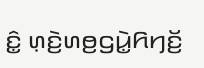ꤢꤨ꤭ ꤛ꤫ꤢꤧ꤬ꤛꤥ꤬ꤞꤣꤧ꤭ꤖꤚꤢꤩ꤬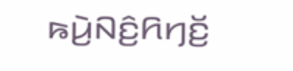ꤒꤣꤧ꤬ꤡꤢꤨ꤬ꤖꤚꤢꤩ꤬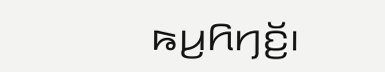ꤒꤣ꤬ꤖꤚꤢꤩ꤬꤯